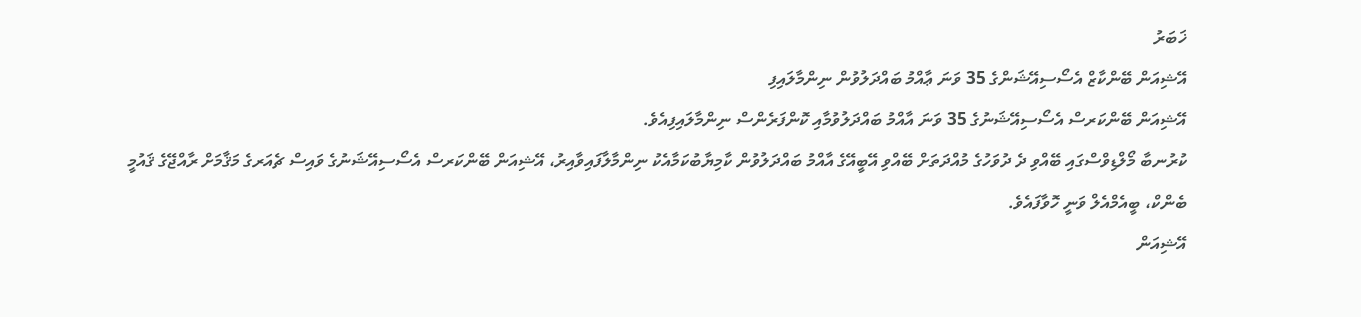ޚަބަރު
އޭޝިއަން ބޭންކާޒް އެސޯސިއޭޝަންގެ 35 ވަނަ ޢާއްމު ބައްދަލުވުން ނިންމާލައިފި
އޭޝިއަން ބޭންކަރސް އެސޯސިއޭޝަނުގެ 35 ވަނަ އާއްމު ބައްދަލުވުމާއި ކޮންފަރެންސް ނިންމާލައިފިއެވެ.
ކުރުނބާ މޯލްޑިވްސްގައި ބޭއްވި ދެ ދުވަހުގެ މުއްދަތަށް ބޭއްވި އޭބީއޭގެ އާއްމު ބައްދަލުވުން ކާމިޔާބުކަމާއެކު ނިންމާލާފައިވާއިރު، އޭޝިއަން ބޭންކަރސް އެސޯސިއޭޝަނުގެ ވައިސް ޗެއަރގެ މަޤާމަށް ރާއްޖޭގެ ޤައުމީ ބެންކް، ބީއެމްއެލް ވަނީ ހޮވާފައެވެ.
އޭޝިއަން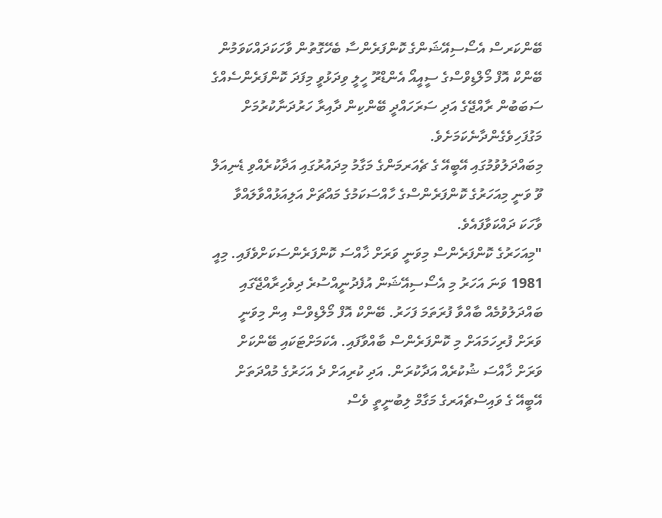ބޭންކަރސް އެސޯސިއޭޝަންގެ ކޮންފަރެންސާ ބެހޭގޮތުން ވާހަކަދައްކަވަމުން ބޭންކް އޮފް މޯލްޑިވްސްގެ ސީއީއޯ އެންޑްރޫ ހީލީ ވިދަޅުވީ މިފަދަ ކޮންފަރެންސެއްގެ ސަބަބުން ރާއްޖޭގެ އަދި ސަރަހައްދީ ބޭންކިން ދާއިރާ ހަރުދަނާކުރުމަށް މަގުފަހިވެގެންދާނެކަމަށެވެ.
މިބައްދަލުވުމުގައި އޭބީއޭ ގެ ޗެއަރމަންގެ މަގާމު މިދައުރުގައި އަދާކުރެއްވި ޑެނިއަލް ވޫ ވަނީ މިއަހަރުގެ ކޮންފަރެންސްގެ ހާއްސަކަމުގެ މައްޗަށް އަލިއަޅުއްވާލައްވާ ވާހަކަ ދައްކަވާފައެވެ.
"މިއަހަރުގެ ކޮންފަރެންސް މިވަނީ ވަރަށް ޚާއްސަ ކޮންފަރެންސަކަށްވެފައި. މިއީ 1981 ވަނަ އަހަރު މި އެސޯސިއޭޝަން އުފެދުނީއްސުރެ ދިވެހިރާއްޖޭގައި ބައްދަލުވުމެއް ބާއްވާ ފުރަތަމަ ފަހަރު. ބޭންކް އޮފް މޯލްޑިވްސް އިން މިވަނީ ވަރަށް ފުރިހަމައަށް މި ކޮންފަރެންސް ބާއްވާފައި. އެކަމަށްޓަކައި ބޭންކަށް ވަރަށް ޚާއްސަ ޝުކުރެއް އަދާކުރަން. އަދި ކުރިއަށް ދެ އަހަރުގެ މުއްދަތަށް އޭބީއޭ ގެ ވައިސްޗެއަރގެ މަގާމް ލިބުނީތީ ވެސް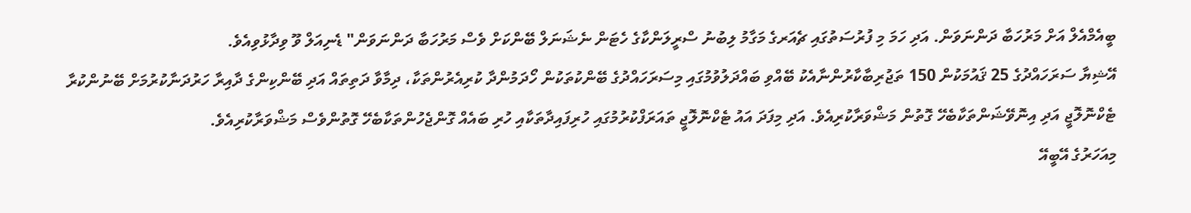ބީއެމްއެލް އަށް މަރުހަބާ ދަންނަވަން. އަދި ހަމަ މި ފުރުސަތުގައި ޗެއަރގެ މަގާމު ލިބުނު ސްރީލަންކާގެ ހެޓަން ނެޝަނަލް ބޭންކަށް ވެސް މަރުހަބާ ދަންނަވަން" ޑެނިއަލް ވޫ ވިދާޅުވިއެވެ.
އޭޝިޔާ ސަރަހައްދުގެ 25 ޤައުމަކުން 150 ތަޖުރިބާކާރުންނާއެކު ބޭއްވި ބައްދަލުވުމުގައި މިސަރަހައްދުގެ ބޭންކުތަކުން ހޯދަމުންދާ ކުރިއެރުންތަކާ، ދިމާވާ ދަތިތައް އަދި ބޭންކިންގެ ދާއިރާ ހަރުދަނާކުރުމަށް ބޭނުންކުރާ ޓެކްނޮލޮޖީ އަދި އިނޮވޭޝަންތަކާބެހޭ ގޮތުން މަޝްވަރާކުރިއެވެ. އަދި މިފަދަ އައު ޓެކްނޮލޮޖީ ތައަރަފްކުރުމުގައި ހުރިފައިދާތަކާއި ހުރި ބައެއް ގޮންޖެހުންތަކާބެހޭ ގޮތުންވެސް މަޝްވަރާކުރިއެވެ.
މިއަހަރުގެ އޭބީއޭ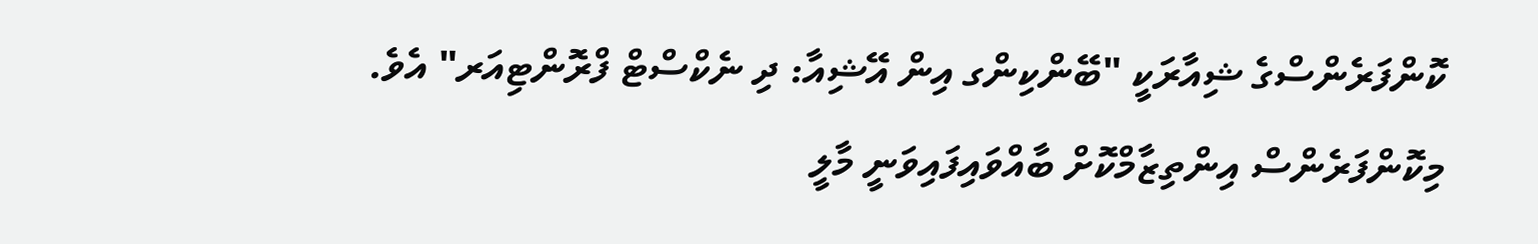ކޮންފަރެންސްގެ ޝިއާރަކީ "ބޭންކިންގ އިން އޭޝިއާ: ދި ނެކްސްޓް ފްރޮންޓިއަރ" އެވެ.
މިކޮންފަރެންސް އިންތިޒާމްކޮށް ބާއްވައިފައިވަނީ މާލީ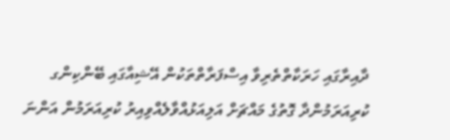ދާއިރާގައި ހަރަކާތްތެރިވާ އިސްފަރާތްތަކުން އޭޝިއާގައި ބޭންކިންގ ކުރިއަރަމުންދާ ގޮތުގެ މައްޗަށް އަލިއަޅުއްވާލެއްވިއިރު ކުރިއަރަމުން އަންނަ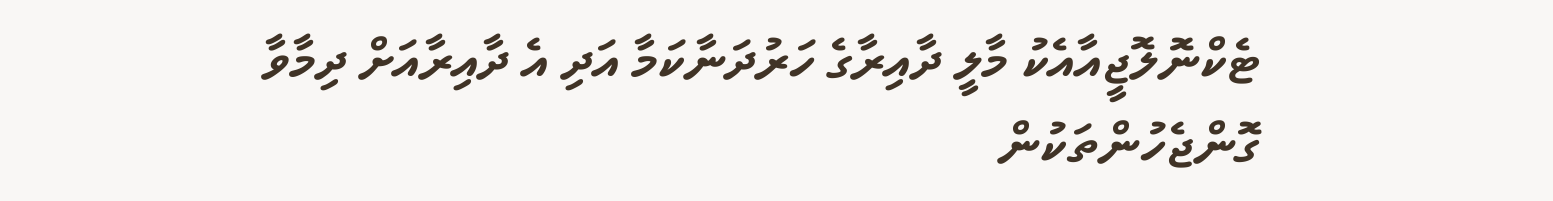ޓެކްނޮލޮޖީއާއެކު މާލީ ދާއިރާގެ ހަރުދަނާކަމާ އަދި އެ ދާއިރާއަށް ދިމާވާ ގޮންޖެހުންތަކުން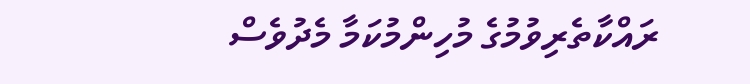ރައްކާތެރިވުމުގެ މުހިންމުކަމާ މެދުވެސް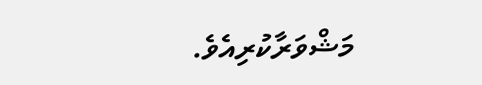މަޝްވަރާކުރިއެވެ.